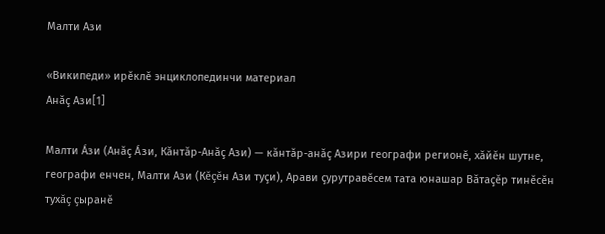Малти Ази

«Википеди» ирĕклĕ энциклопединчи материал
Анăç Ази[1]

Малти А́зи (Анăç А́зи, Кăнтăр-Анăç Ази) — кăнтăр-анăç Азири географи регионĕ, хăйĕн шутне, географи енчен, Малти Ази (Кĕçĕн Ази туçи), Арави çурутравĕсем тата юнашар Вăтаçĕр тинĕсĕн тухăç çыранĕ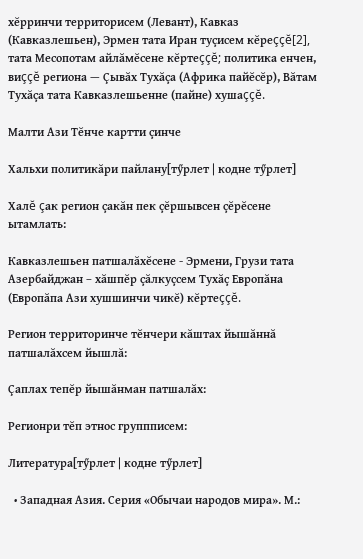хĕрринчи территорисем (Левант), Кавказ (Кавказлешьен), Эрмен тата Иран туçисем кĕреççĕ[2], тата Месопотам айлăмĕсене кĕртеççĕ; политика енчен, виççĕ региона — Çывăх Тухăçа (Африка пайĕсĕр), Вăтам Тухăçа тата Кавказлешьенне (пайне) хушаççĕ.

Малти Ази Тĕнче картти çинче

Хальхи политикăри пайлану[тӳрлет | кодне тӳрлет]

Халĕ çак регион çакăн пек çĕршывсен çĕрĕсене ытамлать:

Кавказлешьен патшалăхĕсене - Эрмени, Грузи тата Азербайджан – хăшпĕр çăлкуçсем Тухăç Европăна (Европăпа Ази хушшинчи чикĕ) кĕртеççĕ.

Регион территоринче тĕнчери кăштах йышăннă патшалăхсем йышлă:

Çаплах тепĕр йышăнман патшалăх:

Регионри тĕп этнос группписем:

Литература[тӳрлет | кодне тӳрлет]

  • Западная Азия. Серия «Обычаи народов мира». М.: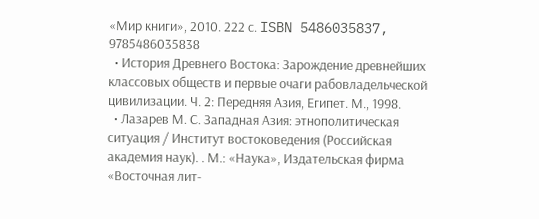«Мир книги», 2010. 222 с. ISBN 5486035837, 9785486035838
  • История Древнего Востока: Зарождение древнейших классовых обществ и первые очаги рабовладельческой цивилизации. Ч. 2: Передняя Азия, Египет. М., 1998.
  • Лазарев М. С. Западная Азия: этнополитическая ситуация / Институт востоковедения (Российская академия наук). . М.: «Наука», Издательская фирма «Восточная лит-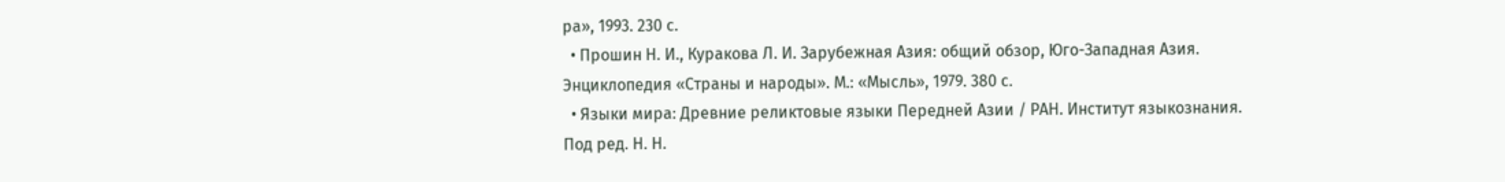ра», 1993. 230 с.
  • Прошин Н. И., Куракова Л. И. Зарубежная Азия: общий обзор, Юго-Западная Азия. Энциклопедия «Страны и народы». М.: «Мысль», 1979. 380 с.
  • Языки мира: Древние реликтовые языки Передней Азии / РАН. Институт языкознания. Под ред. Н. Н.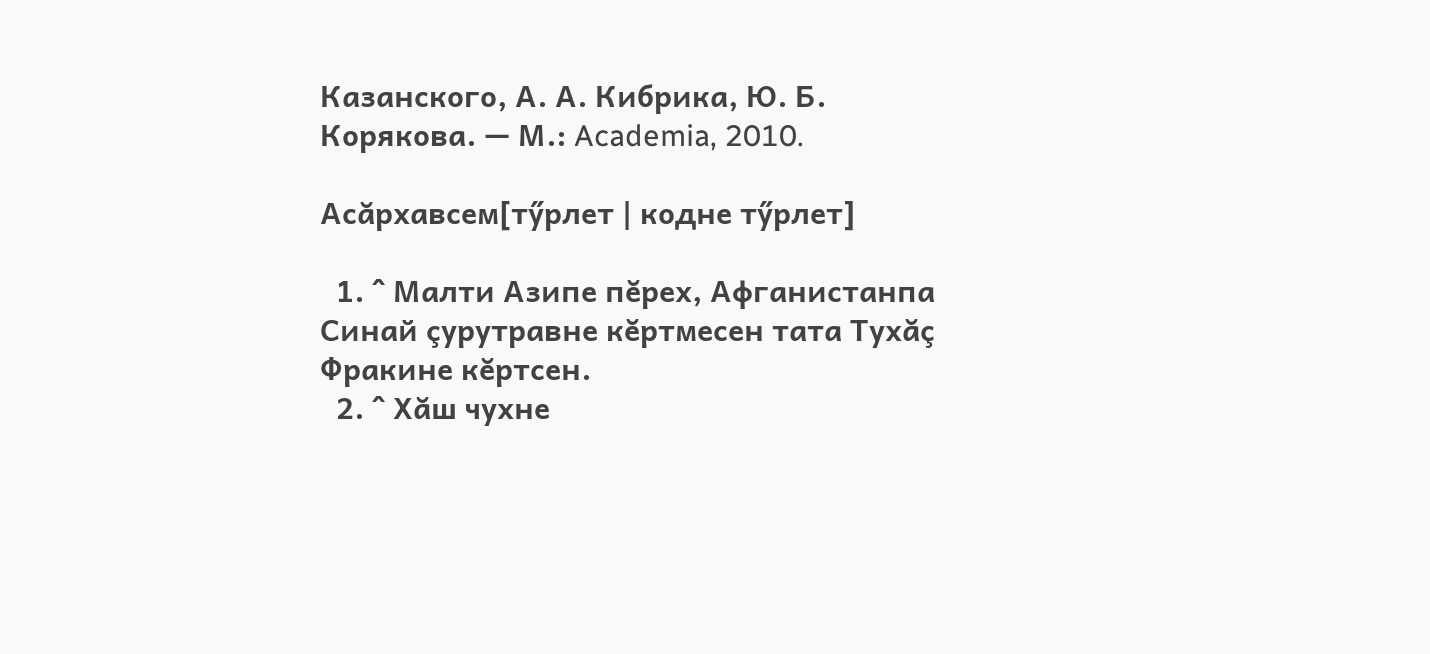Казанского, А. А. Кибрика, Ю. Б. Корякова. — М.: Academia, 2010.

Асăрхавсем[тӳрлет | кодне тӳрлет]

  1. ^ Малти Азипе пĕрех, Афганистанпа Синай çурутравне кĕртмесен тата Тухăç Фракине кĕртсен.
  2. ^ Хăш чухне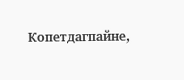Копетдагпайне,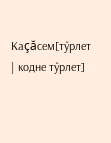Каçăсем[тӳрлет | кодне тӳрлет]